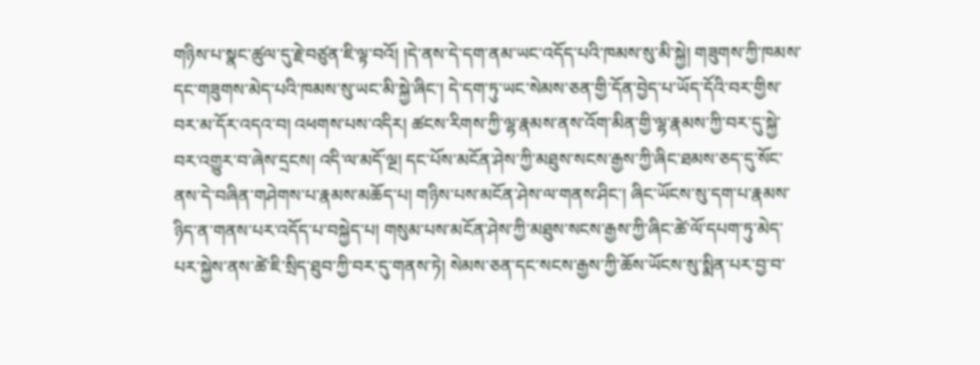གཉིས་པ་སྣང་ཚུལ་དུ་རྗེ་བཙུན་ཇི་ལྟ་བའོ། །དེ་ནས་དེ་དག་ནམ་ཡང་འདོད་པའི་ཁམས་སུ་མི་སྐྱེ། གཟུགས་ཀྱི་ཁམས་དང་གཟུགས་མེད་པའི་ཁམས་སུ་ཡང་མི་སྐྱེ་ཞིང་། དེ་དག་ཏུ་ཡང་སེམས་ཅན་གྱི་དོན་བྱེད་པ་ཡོད་དོའི་བར་གྱིས་བར་མ་དོར་འདའ་བ། འཕགས་པས་འདིར། ཚངས་རིགས་ཀྱི་ལྷ་རྣམས་ནས་འོག་མིན་གྱི་ལྷ་རྣམས་ཀྱི་བར་དུ་སྐྱེ་བར་འགྱུར་བ་ཞེས་དྲངས། འདི་ལ་མདོ་ལྔ། དང་པོས་མངོན་ཤེས་ཀྱི་མཐུས་སངས་རྒྱས་ཀྱི་ཞིང་ཐམས་ཅད་དུ་སོང་ནས་དེ་བཞིན་གཤེགས་པ་རྣམས་མཆོད་པ། གཉིས་པས་མངོན་ཤེས་ལ་གནས་ཤིང་། ཞིང་ཡོངས་སུ་དག་པ་རྣམས་ཉིད་ན་གནས་པར་འདོད་པ་བསྐྱེད་པ། གསུམ་པས་མངོན་ཤེས་ཀྱི་མཐུས་སངས་རྒྱས་ཀྱི་ཞིང་ཚེ་ལོ་དཔག་ཏུ་མེད་པར་སྐྱེས་ནས་ཚེ་ཇི་སྲིད་ཐུབ་ཀྱི་བར་དུ་གནས་ཏེ། སེམས་ཅན་དང་སངས་རྒྱས་ཀྱི་ཆོས་ཡོངས་སུ་སྨིན་པར་བྱ་བ་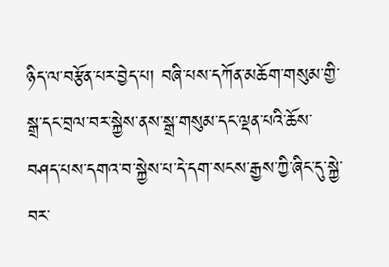ཉིད་ལ་བརྩོན་པར་བྱེད་པ། བཞི་པས་དཀོན་མཆོག་གསུམ་གྱི་སྒྲ་དང་བྲལ་བར་སྐྱེས་ནས་སྒྲ་གསུམ་དང་ལྡན་པའི་ཆོས་བཤད་པས་དགའ་བ་སྐྱེས་པ་དེ་དག་སངས་རྒྱས་ཀྱི་ཞིང་དུ་སྐྱེ་བར་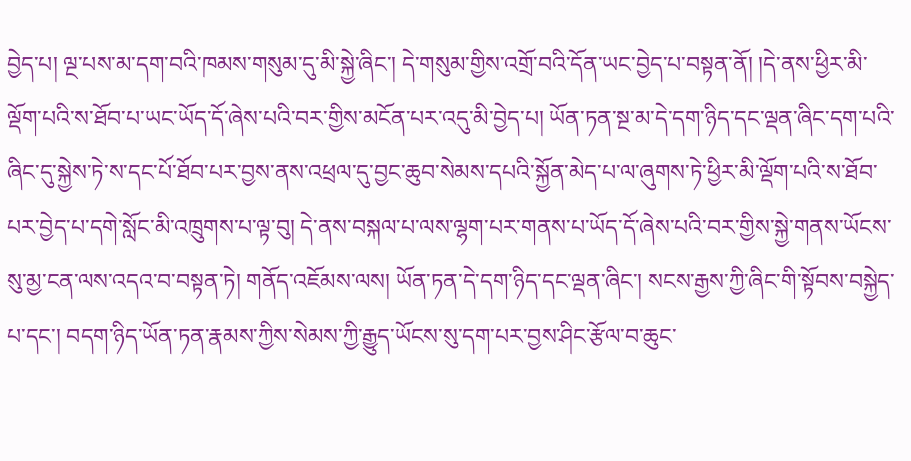བྱེད་པ། ལྔ་པས་མ་དག་བའི་ཁམས་གསུམ་དུ་མི་སྐྱེ་ཞིང་། དེ་གསུམ་གྱིས་འགྲོ་བའི་དོན་ཡང་བྱེད་པ་བསྟན་ནོ། །དེ་ནས་ཕྱིར་མི་ལྡོག་པའི་ས་ཐོབ་པ་ཡང་ཡོད་དོ་ཞེས་པའི་བར་གྱིས་མངོན་པར་འདུ་མི་བྱེད་པ། ཡོན་ཏན་སྔ་མ་དེ་དག་ཉིད་དང་ལྡན་ཞིང་དག་པའི་ཞིང་དུ་སྐྱེས་ཏེ་ས་དང་པོ་ཐོབ་པར་བྱས་ནས་འཕྲལ་དུ་བྱང་ཆུབ་སེམས་དཔའི་སྐྱོན་མེད་པ་ལ་ཞུགས་ཏེ་ཕྱིར་མི་ལྡོག་པའི་ས་ཐོབ་པར་བྱེད་པ་དགེ་སློང་མི་འཁྲུགས་པ་ལྟ་བུ། དེ་ནས་བསྐལ་པ་ལས་ལྷག་པར་གནས་པ་ཡོད་དོ་ཞེས་པའི་བར་གྱིས་སྐྱེ་གནས་ཡོངས་སུ་མྱ་ངན་ལས་འདའ་བ་བསྟན་ཏེ། གནོད་འཇོམས་ལས། ཡོན་ཏན་དེ་དག་ཉིད་དང་ལྡན་ཞིང་། སངས་རྒྱས་ཀྱི་ཞིང་གི་སྟོབས་བསྐྱེད་པ་དང་། བདག་ཉིད་ཡོན་ཏན་རྣམས་ཀྱིས་སེམས་ཀྱི་རྒྱུད་ཡོངས་སུ་དག་པར་བྱས་ཤིང་རྩོལ་བ་ཆུང་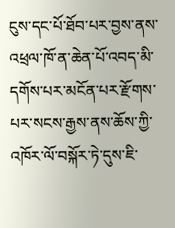ངུས་དང་པོ་ཐོབ་པར་བྱས་ནས་འཕྲལ་ཁོ་ན་ཆེན་པོ་འབད་མི་དགོས་པར་མངོན་པར་རྫོགས་པར་སངས་རྒྱས་ནས་ཆོས་ཀྱི་འཁོར་ལོ་བསྐོར་ཏེ་དུས་ཇི་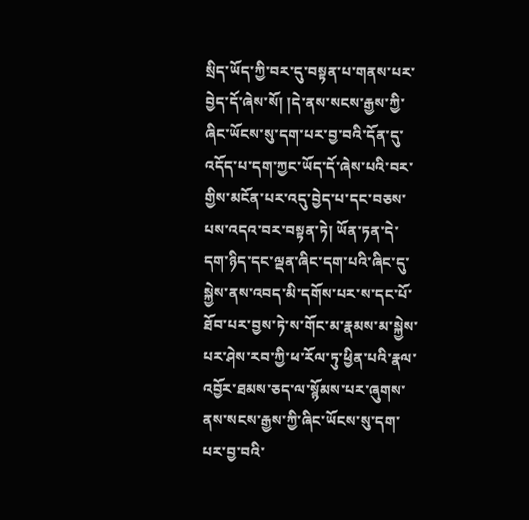སྲིད་ཡོད་ཀྱི་བར་དུ་བསྟན་པ་གནས་པར་བྱེད་དོ་ཞེས་སོ། །དེ་ནས་སངས་རྒྱས་ཀྱི་ཞིང་ཡོངས་སུ་དག་པར་བྱ་བའི་དོན་དུ་འདོད་པ་དག་ཀྱང་ཡོད་དོ་ཞེས་པའི་བར་གྱིས་མངོན་པར་འདུ་བྱེད་པ་དང་བཅས་པས་འདའ་བར་བསྟན་ཏེ། ཡོན་ཏན་དེ་དག་ཉིད་དང་ལྡན་ཞིང་དག་པའི་ཞིང་དུ་སྐྱེས་ནས་འབད་མི་དགོས་པར་ས་དང་པོ་ཐོབ་པར་བྱས་ཏེ་ས་གོང་མ་རྣམས་མ་སྐྱེས་པར་ཤེས་རབ་ཀྱི་ཕ་རོལ་ཏུ་ཕྱིན་པའི་རྣལ་འབྱོར་ཐམས་ཅད་ལ་སྙོམས་པར་ཞུགས་ནས་སངས་རྒྱས་ཀྱི་ཞིང་ཡོངས་སུ་དག་པར་བྱ་བའི་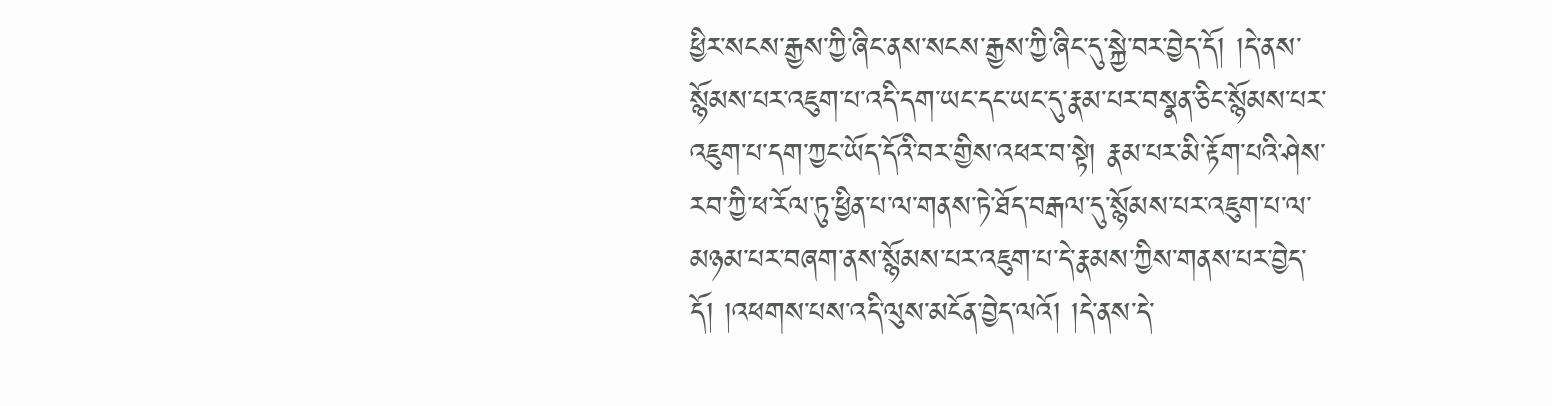ཕྱིར་སངས་རྒྱས་ཀྱི་ཞིང་ནས་སངས་རྒྱས་ཀྱི་ཞིང་དུ་སྐྱེ་བར་བྱེད་དོ། །དེ་ནས་སྙོམས་པར་འཇུག་པ་འདི་དག་ཡང་དང་ཡང་དུ་རྣམ་པར་བསྣན་ཅིང་སྙོམས་པར་འཇུག་པ་དག་ཀྱང་ཡོད་དོའི་བར་གྱིས་འཕར་བ་སྟེ། རྣམ་པར་མི་རྟོག་པའི་ཤེས་རབ་ཀྱི་ཕ་རོལ་ཏུ་ཕྱིན་པ་ལ་གནས་ཏེ་ཐོད་བརྒལ་དུ་སྙོམས་པར་འཇུག་པ་ལ་མཉམ་པར་བཞག་ནས་སྙོམས་པར་འཇུག་པ་དེ་རྣམས་ཀྱིས་གནས་པར་བྱེད་དོ། །འཕགས་པས་འདི་ལུས་མངོན་བྱེད་ལའོ། །དེ་ནས་དེ་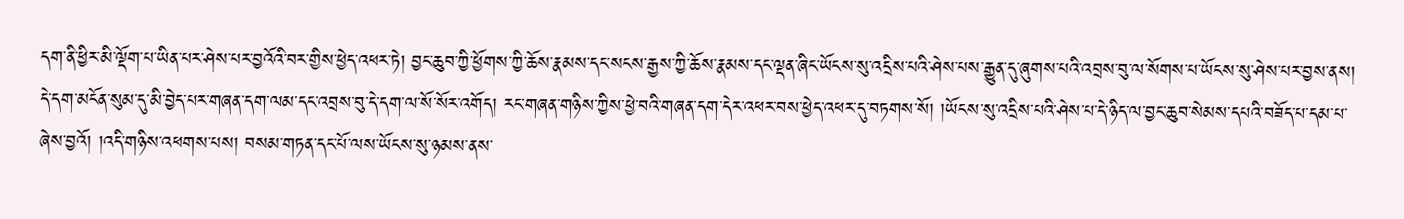དག་ནི་ཕྱིར་མི་ལྡོག་པ་ཡིན་པར་ཤེས་པར་བྱའོའི་བར་གྱིས་ཕྱེད་འཕར་ཏེ། བྱང་ཆུབ་ཀྱི་ཕྱོགས་ཀྱི་ཆོས་རྣམས་དང་སངས་རྒྱས་ཀྱི་ཆོས་རྣམས་དང་ལྡན་ཞིང་ཡོངས་སུ་འདྲིས་པའི་ཤེས་པས་རྒྱུན་དུ་ཞུགས་པའི་འབྲས་བུ་ལ་སོགས་པ་ཡོངས་སུ་ཤེས་པར་བྱས་ནས། དེ་དག་མངོན་སུམ་དུ་མི་བྱེད་པར་གཞན་དག་ལམ་དང་འབྲས་བུ་དེ་དག་ལ་སོ་སོར་འགོད། རང་གཞན་གཉིས་ཀྱིས་ཕྱེ་བའི་གཞན་དག་དེར་འཕར་བས་ཕྱེད་འཕར་དུ་བཏགས་སོ། །ཡོངས་སུ་འདྲིས་པའི་ཤེས་པ་དེ་ཉིད་ལ་བྱང་ཆུབ་སེམས་དཔའི་བཟོད་པ་དམ་པ་ཞེས་བྱའོ། །འདི་གཉིས་འཕགས་པས། བསམ་གཏན་དང་པོ་ལས་ཡོངས་སུ་ཉམས་ནས་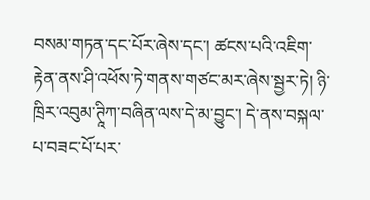བསམ་གཏན་དང་པོར་ཞེས་དང་། ཚངས་པའི་འཇིག་རྟེན་ནས་ཤི་འཕོས་ཏེ་གནས་གཙང་མར་ཞེས་སྦྱར་ཏེ། ཉི་ཁྲིར་འབུམ་ཊཱིཀ་བཞིན་ལས་དེ་མ་བྱུང་། དེ་ནས་བསྐལ་པ་བཟང་པོ་པར་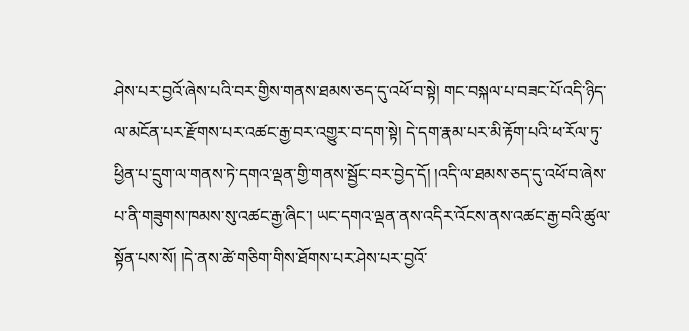ཤེས་པར་བྱའོ་ཞེས་པའི་བར་གྱིས་གནས་ཐམས་ཅད་དུ་འཕོ་བ་སྟེ། གང་བསྐལ་པ་བཟང་པོ་འདི་ཉིད་ལ་མངོན་པར་རྫོགས་པར་འཚང་རྒྱ་བར་འགྱུར་བ་དག་སྟེ། དེ་དག་རྣམ་པར་མི་རྟོག་པའི་ཕ་རོལ་ཏུ་ཕྱིན་པ་དྲུག་ལ་གནས་ཏེ་དགའ་ལྡན་གྱི་གནས་སྦྱོང་བར་བྱེད་དོ། །འདི་ལ་ཐམས་ཅད་དུ་འཕོ་བ་ཞེས་པ་ནི་གཟུགས་ཁམས་སུ་འཚང་རྒྱ་ཞིང་། ཡང་དགའ་ལྡན་ནས་འདིར་འོངས་ནས་འཚང་རྒྱ་བའི་ཚུལ་སྟོན་པས་སོ། །དེ་ནས་ཚེ་གཅིག་གིས་ཐོགས་པར་ཤེས་པར་བྱའོ་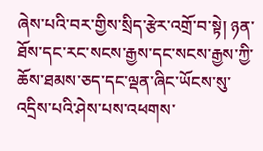ཞེས་པའི་བར་གྱིས་སྲིད་རྩེར་འགྲོ་བ་སྟེ། ཉན་ཐོས་དང་རང་སངས་རྒྱས་དང་སངས་རྒྱས་ཀྱི་ཆོས་ཐམས་ཅད་དང་ལྡན་ཞིང་ཡོངས་སུ་འདྲིས་པའི་ཤེས་པས་འཕགས་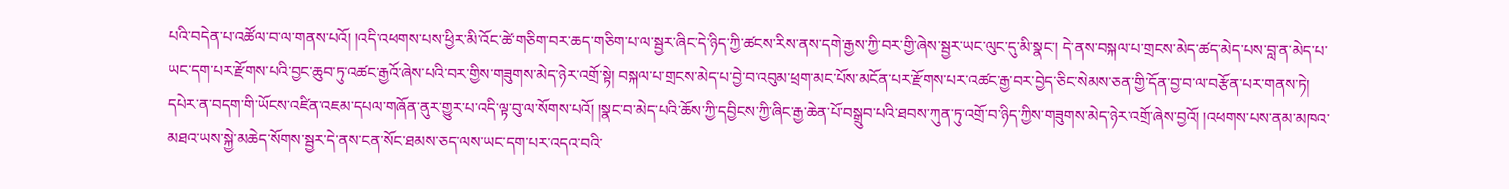པའི་བདེན་པ་འཚོལ་བ་ལ་གནས་པའོ། །འདི་འཕགས་པས་ཕྱིར་མི་འོང་ཚེ་གཅིག་བར་ཆད་གཅིག་པ་ལ་སྦྱར་ཞིང་དེ་ཉིད་ཀྱི་ཚངས་རིས་ནས་དགེ་རྒྱས་ཀྱི་བར་གྱི་ཞེས་སྦྱར་ཡང་ལུང་དུ་མི་སྣང་། དེ་ནས་བསྐལ་པ་གྲངས་མེད་ཚད་མེད་པས་བླ་ན་མེད་པ་ཡང་དག་པར་རྫོགས་པའི་བྱང་ཆུབ་ཏུ་འཚང་རྒྱའོ་ཞེས་པའི་བར་གྱིས་གཟུགས་མེད་ཉེར་འགྲོ་སྟེ། བསྐལ་པ་གྲངས་མེད་པ་བྱེ་བ་འབུམ་ཕྲག་མང་པོས་མངོན་པར་རྫོགས་པར་འཚང་རྒྱ་བར་བྱེད་ཅིང་སེམས་ཅན་གྱི་དོན་བྱ་བ་ལ་བརྩོན་པར་གནས་ཏེ། དཔེར་ན་བདག་གི་ཡོངས་འཛིན་འཇམ་དཔལ་གཞོན་ནུར་གྱུར་པ་འདི་ལྟ་བུ་ལ་སོགས་པའོ། །སྣང་བ་མེད་པའི་ཆོས་ཀྱི་དབྱིངས་ཀྱི་ཞིང་རྒྱ་ཆེན་པོ་བསྒྲུབ་པའི་ཐབས་ཀུན་ཏུ་འགྲོ་བ་ཉིད་ཀྱིས་གཟུགས་མེད་ཉེར་འགྲོ་ཞེས་བྱའོ། །འཕགས་པས་ནམ་མཁའ་མཐའ་ཡས་སྐྱེ་མཆེད་སོགས་སྦྱར་དེ་ནས་ངན་སོང་ཐམས་ཅད་ལས་ཡང་དག་པར་འདའ་བའི་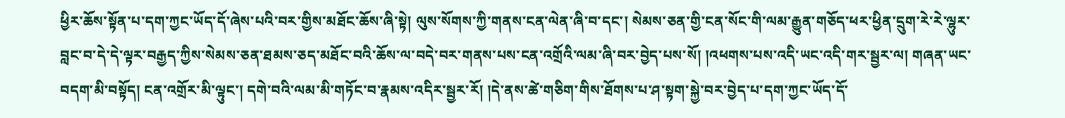ཕྱིར་ཆོས་སྟོན་པ་དག་ཀྱང་ཡོད་དོ་ཞེས་པའི་བར་གྱིས་མཐོང་ཆོས་ཞི་སྟེ། ལུས་སོགས་ཀྱི་གནས་ངན་ལེན་ཞི་བ་དང་། སེམས་ཅན་གྱི་ངན་སོང་གི་ལམ་རྒྱུན་གཅོད་ཕར་ཕྱིན་དྲུག་རེ་རེ་ལྷུར་བླང་བ་དེ་དེ་ལྟར་བརྒྱད་ཀྱིས་སེམས་ཅན་ཐམས་ཅད་མཐོང་བའི་ཆོས་ལ་བདེ་བར་གནས་པས་ངན་འགྲོའི་ལམ་ཞི་བར་བྱེད་པས་སོ། །འཕགས་པས་འདི་ཡང་འདི་གར་སྦྱར་ལ། གཞན་ཡང་བདག་མི་བསྟོད། ངན་འགྲོར་མི་ལྟུང་། དགེ་བའི་ལམ་མི་གཏོང་བ་རྣམས་འདིར་སྦྱར་རོ། །དེ་ནས་ཚེ་གཅིག་གིས་ཐོགས་པ་ཤ་སྟག་སྐྱེ་བར་བྱེད་པ་དག་ཀྱང་ཡོད་དོ་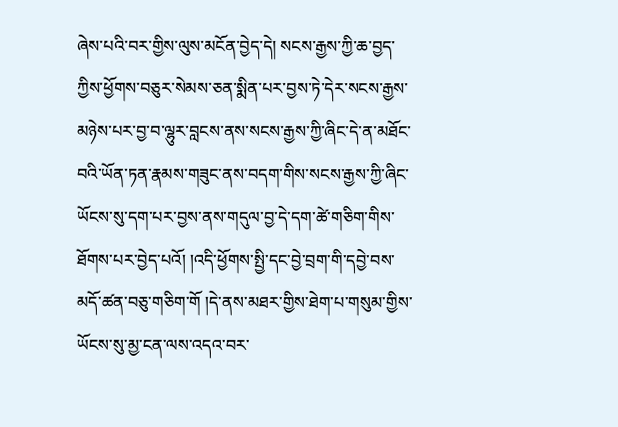ཞེས་པའི་བར་གྱིས་ལུས་མངོན་བྱེད་དེ། སངས་རྒྱས་ཀྱི་ཆ་བྱད་ཀྱིས་ཕྱོགས་བཅུར་སེམས་ཅན་སྨིན་པར་བྱས་ཏེ་དེར་སངས་རྒྱས་མཉེས་པར་བྱ་བ་ལྷུར་བླངས་ནས་སངས་རྒྱས་ཀྱི་ཞིང་དེ་ན་མཐོང་བའི་ཡོན་ཏན་རྣམས་གཟུང་ནས་བདག་གིས་སངས་རྒྱས་ཀྱི་ཞིང་ཡོངས་སུ་དག་པར་བྱས་ནས་གདུལ་བྱ་དེ་དག་ཚེ་གཅིག་གིས་ཐོགས་པར་བྱེད་པའོ། །འདི་ཕྱོགས་སྤྱི་དང་བྱེ་བྲག་གི་དབྱེ་བས་མདོ་ཚན་བཅུ་གཅིག་གོ །དེ་ནས་མཐར་གྱིས་ཐེག་པ་གསུམ་གྱིས་ཡོངས་སུ་མྱ་ངན་ལས་འདའ་བར་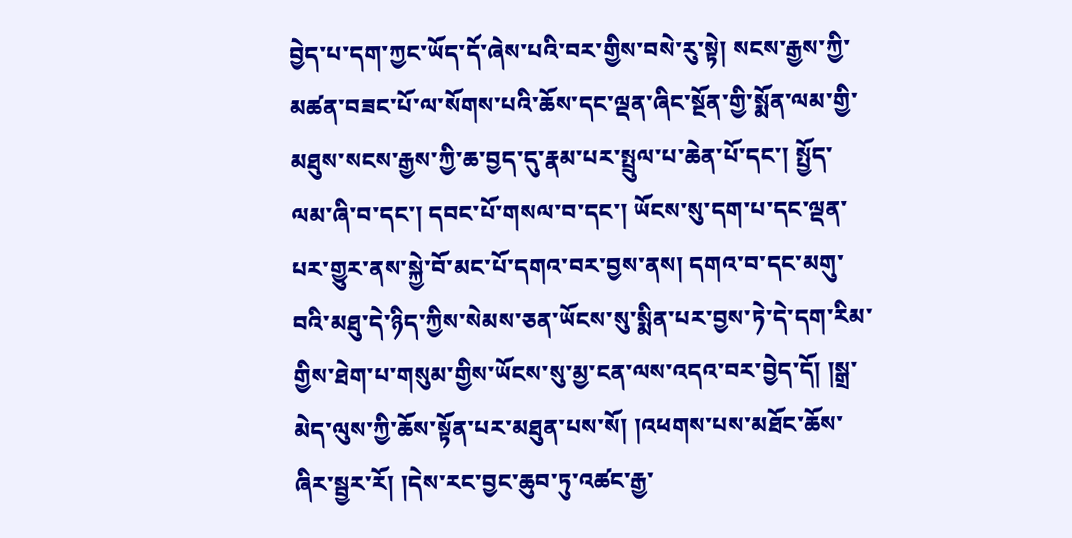བྱེད་པ་དག་ཀྱང་ཡོད་དོ་ཞེས་པའི་བར་གྱིས་བསེ་རུ་སྟེ། སངས་རྒྱས་ཀྱི་མཚན་བཟང་པོ་ལ་སོགས་པའི་ཆོས་དང་ལྡན་ཞིང་སྔོན་གྱི་སྨོན་ལམ་གྱི་མཐུས་སངས་རྒྱས་ཀྱི་ཆ་བྱད་དུ་རྣམ་པར་སྤྲུལ་པ་ཆེན་པོ་དང་། སྤྱོད་ལམ་ཞི་བ་དང་། དབང་པོ་གསལ་བ་དང་། ཡོངས་སུ་དག་པ་དང་ལྡན་པར་གྱུར་ནས་སྐྱེ་བོ་མང་པོ་དགའ་བར་བྱས་ནས། དགའ་བ་དང་མགུ་བའི་མཐུ་དེ་ཉིད་ཀྱིས་སེམས་ཅན་ཡོངས་སུ་སྨིན་པར་བྱས་ཏེ་དེ་དག་རིམ་གྱིས་ཐེག་པ་གསུམ་གྱིས་ཡོངས་སུ་མྱ་ངན་ལས་འདའ་བར་བྱེད་དོ། །སྒྲ་མེད་ལུས་ཀྱི་ཆོས་སྟོན་པར་མཐུན་པས་སོ། །འཕགས་པས་མཐོང་ཆོས་ཞིར་སྦྱར་རོ། །དེས་རང་བྱང་ཆུབ་ཏུ་འཚང་རྒྱ་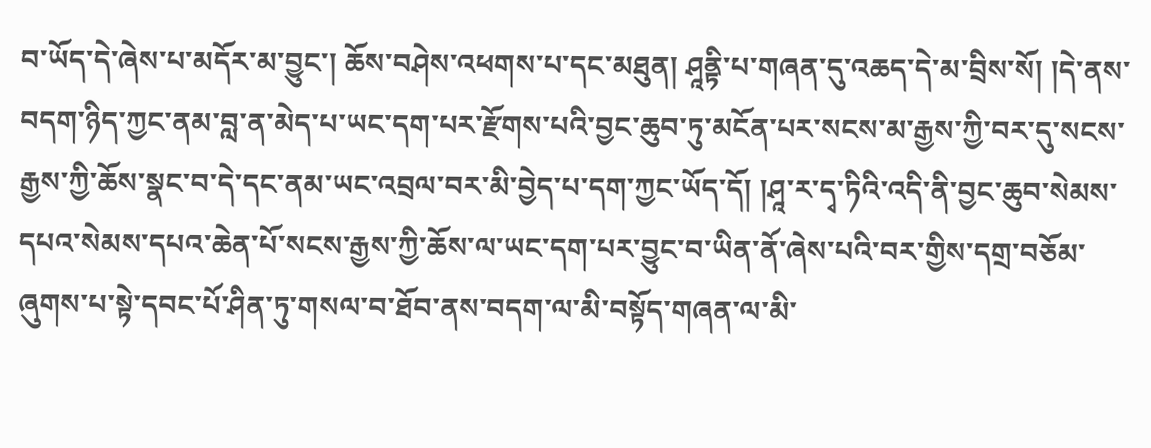བ་ཡོད་དེ་ཞེས་པ་མདོར་མ་བྱུང་། ཆོས་བཤེས་འཕགས་པ་དང་མཐུན། ཤཱནྟི་པ་གཞན་དུ་འཆད་དེ་མ་བྲིས་སོ། །དེ་ནས་བདག་ཉིད་ཀྱང་ནམ་བླ་ན་མེད་པ་ཡང་དག་པར་རྫོགས་པའི་བྱང་ཆུབ་ཏུ་མངོན་པར་སངས་མ་རྒྱས་ཀྱི་བར་དུ་སངས་རྒྱས་ཀྱི་ཆོས་སྣང་བ་དེ་དང་ནམ་ཡང་འབྲལ་བར་མི་བྱེད་པ་དག་ཀྱང་ཡོད་དོ། །ཤཱ་ར་དྭ་ཏིའི་འདི་ནི་བྱང་ཆུབ་སེམས་དཔའ་སེམས་དཔའ་ཆེན་པོ་སངས་རྒྱས་ཀྱི་ཆོས་ལ་ཡང་དག་པར་བྱུང་བ་ཡིན་ནོ་ཞེས་པའི་བར་གྱིས་དགྲ་བཅོམ་ཞུགས་པ་སྟེ་དབང་པོ་ཤིན་ཏུ་གསལ་བ་ཐོབ་ནས་བདག་ལ་མི་བསྟོད་གཞན་ལ་མི་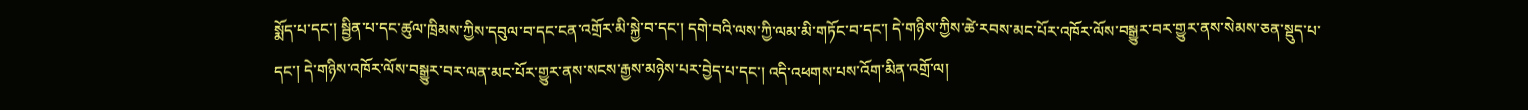སྨོད་པ་དང་། སྦྱིན་པ་དང་ཚུལ་ཁྲིམས་ཀྱིས་དབུལ་བ་དང་ངན་འགྲོར་མི་སྐྱེ་བ་དང་། དགེ་བའི་ལས་ཀྱི་ལམ་མི་གཏོང་བ་དང་། དེ་གཉིས་ཀྱིས་ཚེ་རབས་མང་པོར་འཁོར་ལོས་བསྒྱུར་བར་གྱུར་ནས་སེམས་ཅན་སྡུད་པ་དང་། དེ་གཉིས་འཁོར་ལོས་བསྒྱུར་བར་ལན་མང་པོར་གྱུར་ནས་སངས་རྒྱས་མཉེས་པར་བྱེད་པ་དང་། འདི་འཕགས་པས་འོག་མིན་འགྲོ་ལ།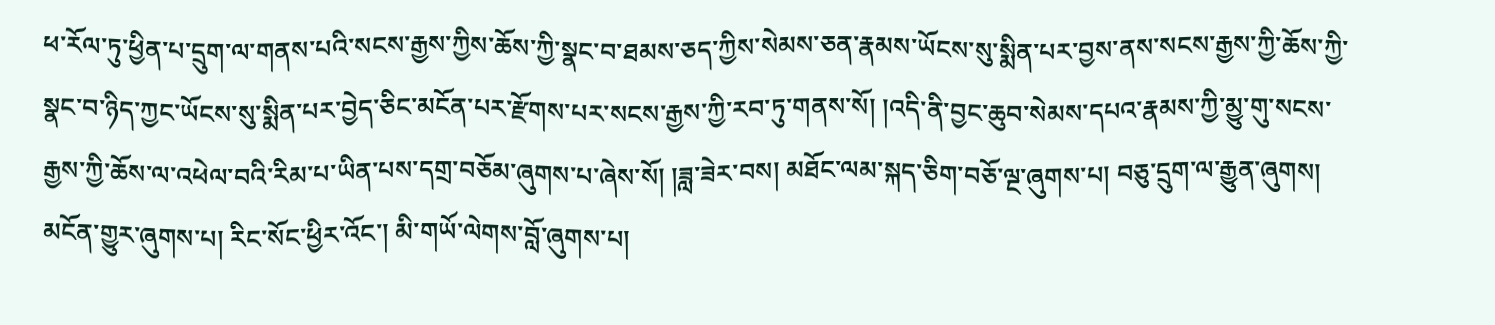ཕ་རོལ་ཏུ་ཕྱིན་པ་དྲུག་ལ་གནས་པའི་སངས་རྒྱས་ཀྱིས་ཆོས་ཀྱི་སྣང་བ་ཐམས་ཅད་ཀྱིས་སེམས་ཅན་རྣམས་ཡོངས་སུ་སྨིན་པར་བྱས་ནས་སངས་རྒྱས་ཀྱི་ཆོས་ཀྱི་སྣང་བ་ཉིད་ཀྱང་ཡོངས་སུ་སྨིན་པར་བྱེད་ཅིང་མངོན་པར་རྫོགས་པར་སངས་རྒྱས་ཀྱི་རབ་ཏུ་གནས་སོ། །འདི་ནི་བྱང་ཆུབ་སེམས་དཔའ་རྣམས་ཀྱི་མྱུ་གུ་སངས་རྒྱས་ཀྱི་ཆོས་ལ་འཕེལ་བའི་རིམ་པ་ཡིན་པས་དགྲ་བཅོམ་ཞུགས་པ་ཞེས་སོ། །ཟླ་ཟེར་བས། མཐོང་ལམ་སྐད་ཅིག་བཅོ་ལྔ་ཞུགས་པ། བཅུ་དྲུག་ལ་རྒྱུན་ཞུགས། མངོན་གྱུར་ཞུགས་པ། རིང་སོང་ཕྱིར་འོང་། མི་གཡོ་ལེགས་བློ་ཞུགས་པ།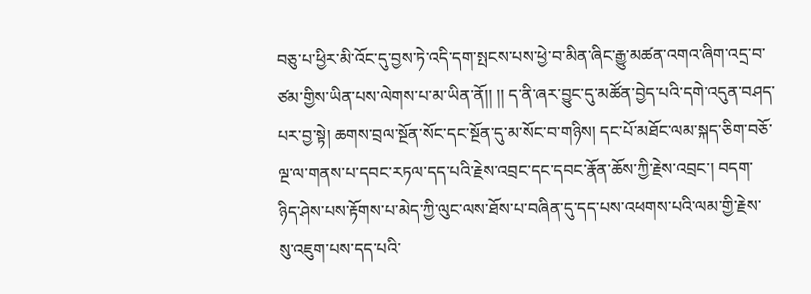བཅུ་པ་ཕྱིར་མི་འོང་དུ་བྱས་ཏེ་འདི་དག་སྤངས་པས་ཕྱེ་བ་མིན་ཞིང་རྒྱུ་མཚན་འགའ་ཞིག་འདྲ་བ་ཙམ་གྱིས་ཡིན་པས་ལེགས་པ་མ་ཡིན་ནོ།། །། ད་ནི་ཞར་བྱུང་དུ་མཚོན་བྱེད་པའི་དགེ་འདུན་བཤད་པར་བྱ་སྟེ། ཆགས་བྲལ་སྔོན་སོང་དང་སྔོན་དུ་མ་སོང་བ་གཉིས། དང་པོ་མཐོང་ལམ་སྐད་ཅིག་བཅོ་ལྔ་ལ་གནས་པ་དབང་རཏལ་དད་པའི་རྗེས་འབྲང་དང་དབང་རྣོན་ཆོས་ཀྱི་རྗེས་འབྲང་། བདག་ཉིད་ཤེས་པས་རྟོགས་པ་མེད་ཀྱི་ལུང་ལས་ཐོས་པ་བཞིན་དུ་དད་པས་འཕགས་པའི་ལམ་གྱི་རྗེས་སུ་འཇུག་པས་དད་པའི་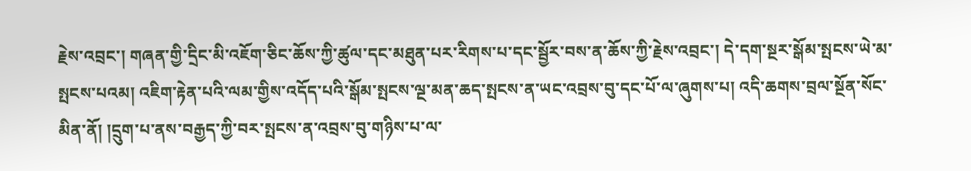རྗེས་འབྲང་། གཞན་གྱི་དྲིང་མི་འཇོག་ཅིང་ཆོས་ཀྱི་ཚུལ་དང་མཐུན་པར་རིགས་པ་དང་སྦྱོར་བས་ན་ཆོས་ཀྱི་རྗེས་འབྲང་། དེ་དག་སྔར་སྒོམ་སྤངས་ཡེ་མ་སྤངས་པའམ། འཇིག་རྟེན་པའི་ལམ་གྱིས་འདོད་པའི་སྒོམ་སྤངས་ལྔ་མན་ཆད་སྤངས་ན་ཡང་འབྲས་བུ་དང་པོ་ལ་ཞུགས་པ། འདི་ཆགས་བྲལ་སྔོན་སོང་མིན་ནོ། །དྲུག་པ་ནས་བརྒྱད་ཀྱི་བར་སྤངས་ན་འབྲས་བུ་གཉིས་པ་ལ་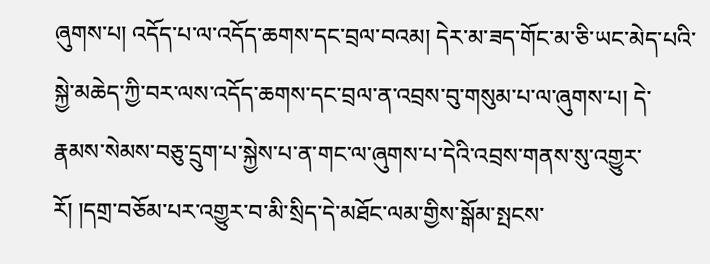ཞུགས་པ། འདོད་པ་ལ་འདོད་ཆགས་དང་བྲལ་བའམ། དེར་མ་ཟད་གོང་མ་ཅི་ཡང་མེད་པའི་སྐྱེ་མཆེད་ཀྱི་བར་ལས་འདོད་ཆགས་དང་བྲལ་ན་འབྲས་བུ་གསུམ་པ་ལ་ཞུགས་པ། དེ་རྣམས་སེམས་བཅུ་དྲུག་པ་སྐྱེས་པ་ན་གང་ལ་ཞུགས་པ་དེའི་འབྲས་གནས་སུ་འགྱུར་རོ། །དགྲ་བཅོམ་པར་འགྱུར་བ་མི་སྲིད་དེ་མཐོང་ལམ་གྱིས་སྒོམ་སྤངས་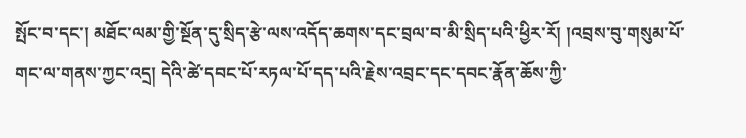སྤོང་བ་དང་། མཐོང་ལམ་གྱི་སྔོན་དུ་སྲིད་རྩེ་ལས་འདོད་ཆགས་དང་བྲལ་བ་མི་སྲིད་པའི་ཕྱིར་རོ། །འབྲས་བུ་གསུམ་པོ་གང་ལ་གནས་ཀྱང་འདྲ། དེའི་ཚེ་དབང་པོ་རཏལ་པོ་དད་པའི་རྗེས་འབྲང་དང་དབང་རྣོན་ཆོས་ཀྱི་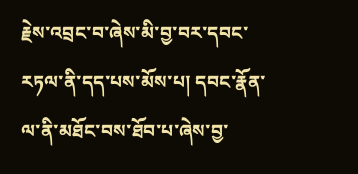རྗེས་འབྲང་བ་ཞེས་མི་བྱ་བར་དབང་རཏལ་ནི་དད་པས་མོས་པ། དབང་རྣོན་ལ་ནི་མཐོང་བས་ཐོབ་པ་ཞེས་བྱ་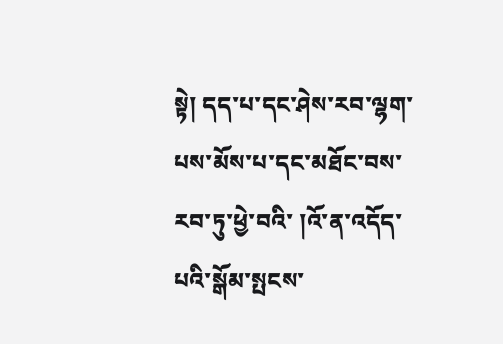སྟེ། དད་པ་དང་ཤེས་རབ་ལྷག་པས་མོས་པ་དང་མཐོང་བས་རབ་ཏུ་ཕྱེ་བའི་ །འོ་ན་འདོད་པའི་སྒོམ་སྤངས་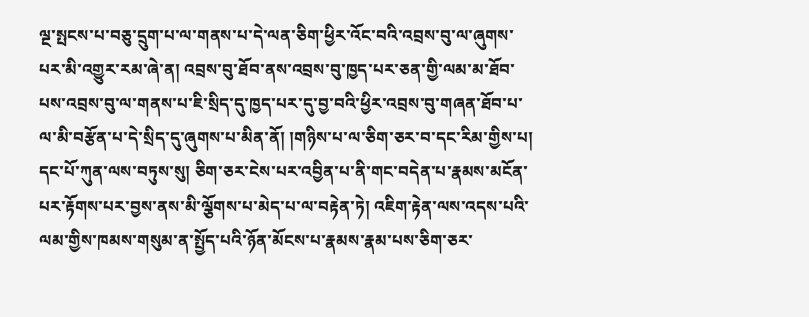ལྔ་སྤངས་པ་བཅུ་དྲུག་པ་ལ་གནས་པ་དེ་ལན་ཅིག་ཕྱིར་འོང་བའི་འབྲས་བུ་ལ་ཞུགས་པར་མི་འགྱུར་རམ་ཞེ་ན། འབྲས་བུ་ཐོབ་ནས་འབྲས་བུ་ཁྱད་པར་ཅན་གྱི་ལམ་མ་ཐོབ་པས་འབྲས་བུ་ལ་གནས་པ་ཇི་སྲིད་དུ་ཁྱད་པར་དུ་བྱ་བའི་ཕྱིར་འབྲས་བུ་གཞན་ཐོབ་པ་ལ་མི་བརྩོན་པ་དེ་སྲིད་དུ་ཞུགས་པ་མིན་ནོ། །གཉིས་པ་ལ་ཅིག་ཅར་བ་དང་རིམ་གྱིས་པ། དང་པོ་ཀུན་ལས་བཏུས་སུ། ཅིག་ཅར་ངེས་པར་འབྱིན་པ་ནི་གང་བདེན་པ་རྣམས་མངོན་པར་རྟོགས་པར་བྱས་ནས་མི་ལྕོགས་པ་མེད་པ་ལ་བརྟེན་ཏེ། འཇིག་རྟེན་ལས་འདས་པའི་ལམ་གྱིས་ཁམས་གསུམ་ན་སྤྱོད་པའི་ཉོན་མོངས་པ་རྣམས་རྣམ་པས་ཅིག་ཅར་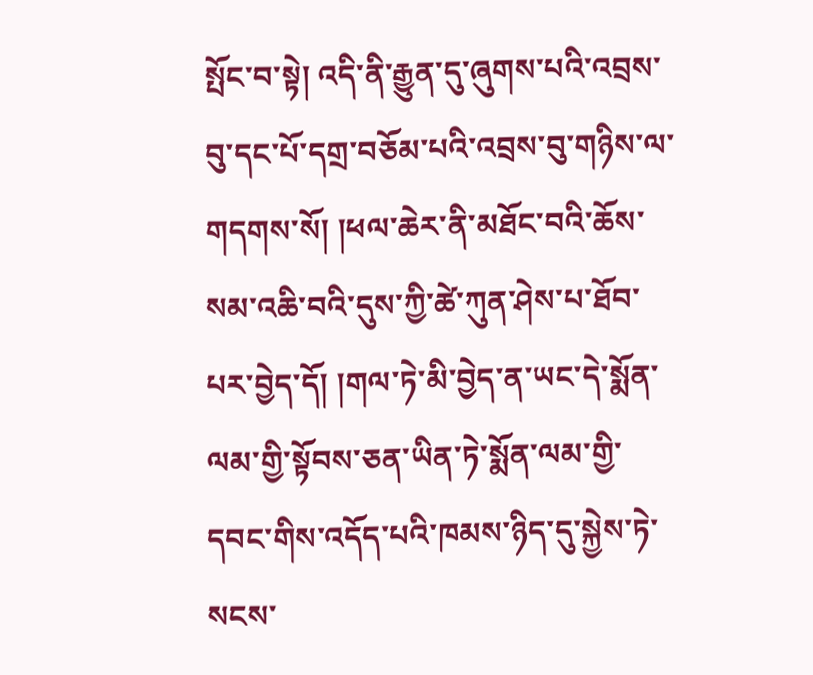སྤོང་བ་སྟེ། འདི་ནི་རྒྱུན་དུ་ཞུགས་པའི་འབྲས་བུ་དང་པོ་དགྲ་བཅོམ་པའི་འབྲས་བུ་གཉིས་ལ་གདགས་སོ། །ཕལ་ཆེར་ནི་མཐོང་བའི་ཆོས་སམ་འཆི་བའི་དུས་ཀྱི་ཚེ་ཀུན་ཤེས་པ་ཐོབ་པར་བྱེད་དོ། །གལ་ཏེ་མི་བྱེད་ན་ཡང་དེ་སྨོན་ལམ་གྱི་སྟོབས་ཅན་ཡིན་ཏེ་སྨོན་ལམ་གྱི་དབང་གིས་འདོད་པའི་ཁམས་ཉིད་དུ་སྐྱེས་ཏེ་སངས་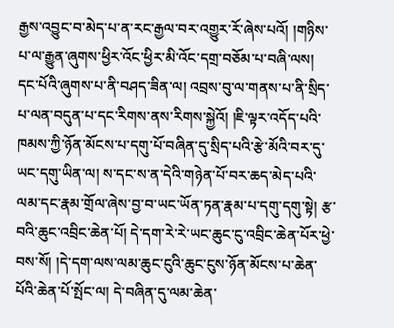རྒྱས་འབྱུང་བ་མེད་པ་ན་རང་རྒྱལ་བར་འགྱུར་རོ་ཞེས་པའོ། །གཉིས་པ་ལ་རྒྱུན་ཞུགས་ཕྱིར་འོང་ཕྱིར་མི་འོང་དགྲ་བཅོམ་པ་བཞི་ལས། དང་པོའི་ཞུགས་པ་ནི་བཤད་ཟིན་ལ། འབྲས་བུ་ལ་གནས་པ་ནི་སྲིད་པ་ལན་བདུན་པ་དང་རིགས་ནས་རིགས་སྐྱེའོ། །ཇི་ལྟར་འདོད་པའི་ཁམས་ཀྱི་ཉོན་མོངས་པ་དགུ་པོ་བཞིན་དུ་སྲིད་པའི་རྩེ་མོའི་བར་དུ་ཡང་དགུ་ཡིན་ལ། ས་དང་ས་ན་དེའི་གཉེན་པོ་བར་ཆད་མེད་པའི་ལམ་དང་རྣམ་གྲོལ་ཞེས་བྱ་བ་ཡང་ཡོན་ཏན་རྣམ་པ་དགུ་དགུ་སྟེ། རྩ་བའི་ཆུང་འབྲིང་ཆེན་པོ། དེ་དག་རེ་རེ་ཡང་ཆུང་ངུ་འབྲིང་ཆེན་པོར་ཕྱེ་བས་སོ། །དེ་དག་ལས་ལམ་ཆུང་ངུའི་ཆུང་ངུས་ཉོན་མོངས་པ་ཆེན་པོའི་ཆེན་པོ་སྤོང་ལ། དེ་བཞིན་དུ་ལམ་ཆེན་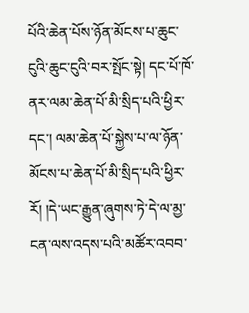པོའི་ཆེན་པོས་ཉོན་མོངས་པ་ཆུང་ངུའི་ཆུང་ངུའི་བར་སྤོང་སྟེ། དང་པོ་ཁོ་ནར་ལམ་ཆེན་པོ་མི་སྲིད་པའི་ཕྱིར་དང་། ལམ་ཆེན་པོ་སྐྱེས་པ་ལ་ཉོན་མོངས་པ་ཆེན་པོ་མི་སྲིད་པའི་ཕྱིར་རོ། །དེ་ཡང་རྒྱུན་ཞུགས་ཏེ་དེ་ལ་མྱ་ངན་ལས་འདས་པའི་མཚོར་འབབ་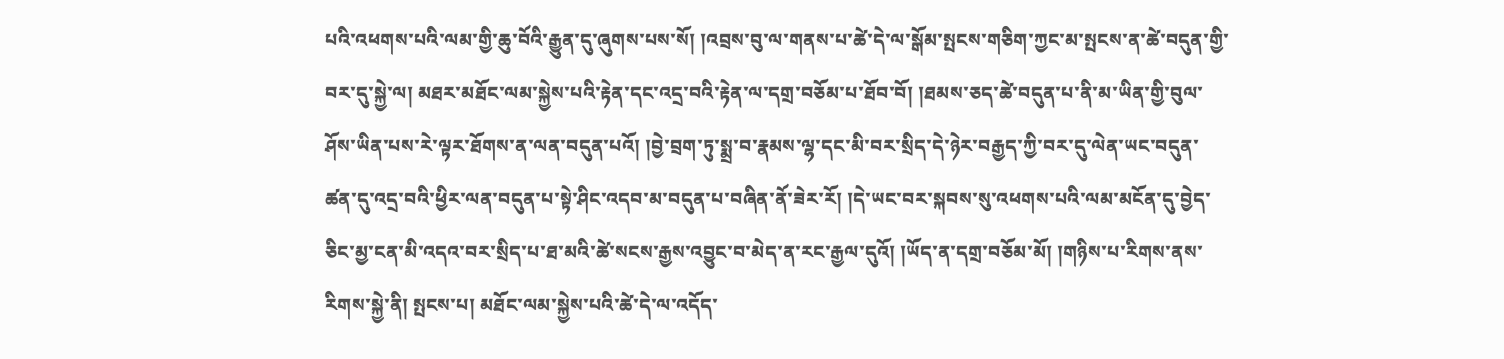པའི་འཕགས་པའི་ལམ་གྱི་ཆུ་བོའི་རྒྱུན་དུ་ཞུགས་པས་སོ། །འབྲས་བུ་ལ་གནས་པ་ཚེ་དེ་ལ་སྒོམ་སྤངས་གཅིག་ཀྱང་མ་སྤངས་ན་ཚེ་བདུན་གྱི་བར་དུ་སྐྱེ་ལ། མཐར་མཐོང་ལམ་སྐྱེས་པའི་རྟེན་དང་འདྲ་བའི་རྟེན་ལ་དགྲ་བཅོམ་པ་ཐོབ་བོ། །ཐམས་ཅད་ཚེ་བདུན་པ་ནི་མ་ཡིན་གྱི་བུལ་ཤོས་ཡིན་པས་རེ་ལྟར་ཐོགས་ན་ལན་བདུན་པའོ། །བྱེ་བྲག་ཏུ་སྨྲ་བ་རྣམས་ལྷ་དང་མི་བར་སྲིད་དེ་ཉེར་བརྒྱད་ཀྱི་བར་དུ་ལེན་ཡང་བདུན་ཚན་དུ་འདྲ་བའི་ཕྱིར་ལན་བདུན་པ་སྟེ་ཤིང་འདབ་མ་བདུན་པ་བཞིན་ནོ་ཟེར་རོ། །དེ་ཡང་བར་སྐབས་སུ་འཕགས་པའི་ལམ་མངོན་དུ་བྱེད་ཅིང་མྱ་ངན་མི་འདའ་བར་སྲིད་པ་ཐ་མའི་ཚེ་སངས་རྒྱས་འབྱུང་བ་མེད་ན་རང་རྒྱལ་དུའོ། །ཡོད་ན་དགྲ་བཅོམ་མོ། །གཉིས་པ་རིགས་ནས་རིགས་སྐྱེ་ནི། སྤངས་པ། མཐོང་ལམ་སྐྱེས་པའི་ཚེ་དེ་ལ་འདོད་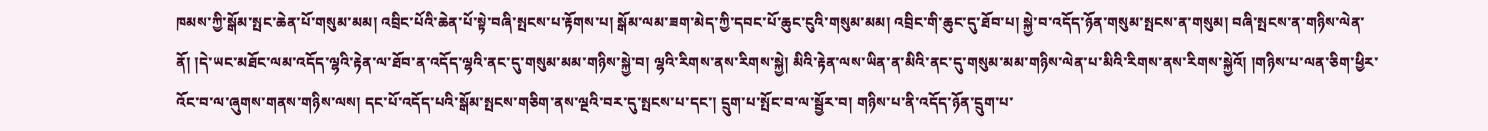ཁམས་ཀྱི་སྒོམ་སྤང་ཆེན་པོ་གསུམ་མམ། འབྲིང་པོའི་ཆེན་པོ་སྟེ་བཞི་སྤངས་པ་རྟོགས་པ། སྒོམ་ལམ་ཟག་མེད་ཀྱི་དབང་པོ་ཆུང་ངུའི་གསུམ་མམ། འབྲིང་གི་ཆུང་དུ་ཐོབ་པ། སྐྱེ་བ་འདོད་ཉོན་གསུམ་སྤངས་ན་གསུམ། བཞི་སྤངས་ན་གཉིས་ལེན་ནོ། །དེ་ཡང་མཐོང་ལམ་འདོད་ལྷའི་རྟེན་ལ་ཐོབ་ན་འདོད་ལྷའི་ནང་དུ་གསུམ་མམ་གཉིས་སྐྱེ་བ། ལྷའི་རིགས་ནས་རིགས་སྐྱེ། མིའི་རྟེན་ལས་ཡིན་ན་མིའི་ནང་དུ་གསུམ་མམ་གཉིས་ལེན་པ་མིའི་རིགས་ནས་རིགས་སྐྱེའོ། །གཉིས་པ་ལན་ཅིག་ཕྱིར་འོང་བ་ལ་ཞུགས་གནས་གཉིས་ལས། དང་པོ་འདོད་པའི་སྒོམ་སྤངས་གཅིག་ནས་ལྔའི་བར་དུ་སྤངས་པ་དང་། དྲུག་པ་སྤོང་བ་ལ་སྦྱོར་བ། གཉིས་པ་ནི་འདོད་ཉོན་དྲུག་པ་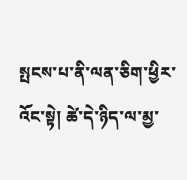སྤངས་པ་ནི་ལན་ཅིག་ཕྱིར་འོང་སྟེ། ཚེ་དེ་ཉིད་ལ་མྱ་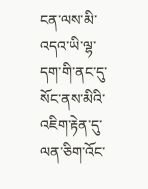ངན་ལས་མི་འདའ་ཡི་ལྷ་དག་གི་ནང་དུ་སོང་ནས་མིའི་འཇིག་རྟེན་དུ་ལན་ཅིག་འོང་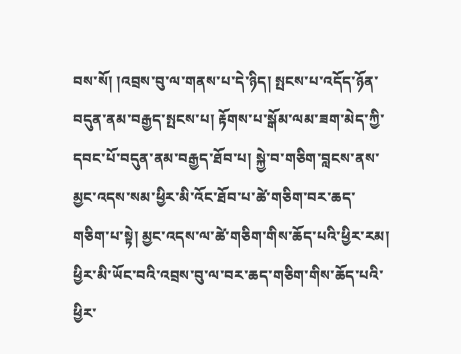བས་སོ། །འབྲས་བུ་ལ་གནས་པ་དེ་ཉིད། སྤངས་པ་འདོད་ཉོན་བདུན་ནམ་བརྒྱད་སྤངས་པ། རྟོགས་པ་སྒོམ་ལམ་ཟག་མེད་ཀྱི་དབང་པོ་བདུན་ནམ་བརྒྱད་ཐོབ་པ། སྐྱེ་བ་གཅིག་བླངས་ནས་མྱང་འདས་སམ་ཕྱིར་མི་འོང་ཐོབ་པ་ཚེ་གཅིག་བར་ཆད་གཅིག་པ་སྟེ། མྱང་འདས་ལ་ཚེ་གཅིག་གིས་ཆོད་པའི་ཕྱིར་རམ། ཕྱིར་མི་ཡོང་བའི་འབྲས་བུ་ལ་བར་ཆད་གཅིག་གིས་ཆོད་པའི་ཕྱིར་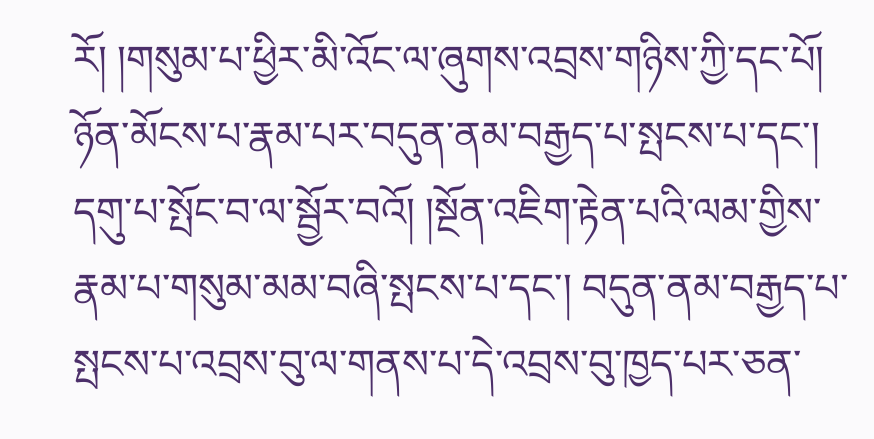རོ། །གསུམ་པ་ཕྱིར་མི་འོང་ལ་ཞུགས་འབྲས་གཉིས་ཀྱི་དང་པོ། ཉོན་མོངས་པ་རྣམ་པར་བདུན་ནམ་བརྒྱད་པ་སྤངས་པ་དང་། དགུ་པ་སྤོང་བ་ལ་སྦྱོར་བའོ། །སྔོན་འཇིག་རྟེན་པའི་ལམ་གྱིས་རྣམ་པ་གསུམ་མམ་བཞི་སྤངས་པ་དང་། བདུན་ནམ་བརྒྱད་པ་སྤངས་པ་འབྲས་བུ་ལ་གནས་པ་དེ་འབྲས་བུ་ཁྱད་པར་ཅན་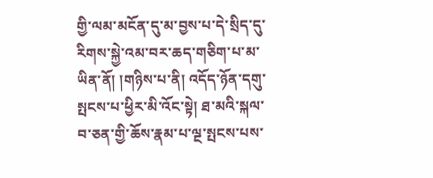གྱི་ལམ་མངོན་དུ་མ་བྱས་པ་དེ་སྲིད་དུ་རིགས་སྐྱེ་འམ་བར་ཆད་གཅིག་པ་མ་ཡིན་ནོ། །གཉིས་པ་ནི། འདོད་ཉོན་དགུ་སྤངས་པ་ཕྱིར་མི་འོང་སྟེ། ཐ་མའི་སྐལ་བ་ཅན་གྱི་ཆོས་རྣམ་པ་ལྔ་སྤངས་པས་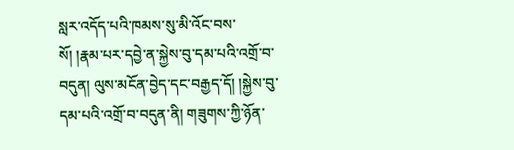སླར་འདོད་པའི་ཁམས་སུ་མི་འོང་བས་སོ། །རྣམ་པར་དབྱེ་ན་སྐྱེས་བུ་དམ་པའི་འགྲོ་བ་བདུན། ལུས་མངོན་བྱེད་དང་བརྒྱད་དོ། །སྐྱེས་བུ་དམ་པའི་འགྲོ་བ་བདུན་ནི། གཟུགས་ཀྱི་ཉོན་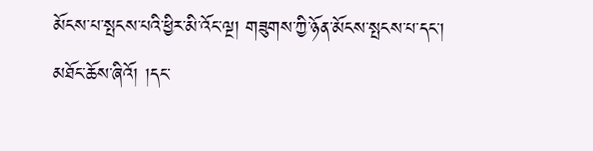མོངས་པ་སྤངས་པའི་ཕྱིར་མི་འོང་ལྔ། གཟུགས་ཀྱི་ཉོན་མོངས་སྤངས་པ་དང་། མཐོང་ཆོས་ཞིའོ། །དང་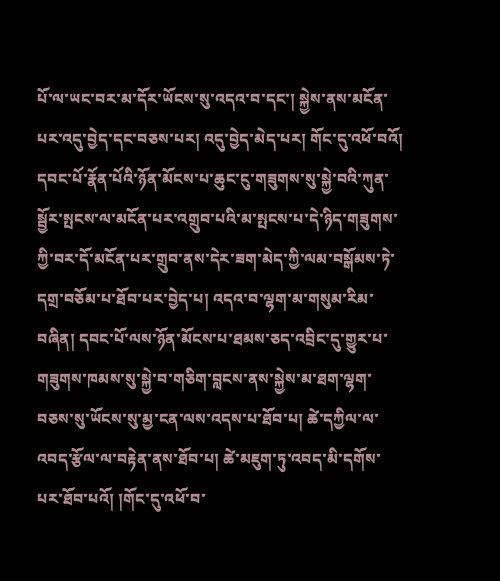པོ་ལ་ཡང་བར་མ་དོར་ཡོངས་སུ་འདའ་བ་དང་། སྐྱེས་ནས་མངོན་པར་འདུ་བྱེད་དང་བཅས་པར། འདུ་བྱེད་མེད་པར། གོང་དུ་འཕོ་བའོ། དབང་པོ་རྣོན་པོའི་ཉོན་མོངས་པ་ཆུང་ངུ་གཟུགས་སུ་སྐྱེ་བའི་ཀུན་སྦྱོར་སྤངས་ལ་མངོན་པར་འགྲུབ་པའི་མ་སྤངས་པ་དེ་ཉིད་གཟུགས་ཀྱི་བར་དོ་མངོན་པར་གྲུབ་ནས་དེར་ཟག་མེད་ཀྱི་ལམ་བསྒོམས་ཏེ་དགྲ་བཅོམ་པ་ཐོབ་པར་བྱེད་པ། འདའ་བ་ལྷག་མ་གསུམ་རིམ་བཞིན། དབང་པོ་ལས་ཉོན་མོངས་པ་ཐམས་ཅད་འབྲིང་དུ་གྱུར་པ་གཟུགས་ཁམས་སུ་སྐྱེ་བ་གཅིག་བླངས་ནས་སྐྱེས་མ་ཐག་ལྷག་བཅས་སུ་ཡོངས་སུ་མྱ་ངན་ལས་འདས་པ་ཐོབ་པ། ཚེ་དཀྱིལ་ལ་འབད་རྩོལ་ལ་བརྟེན་ནས་ཐོབ་པ། ཚེ་མཇུག་ཏུ་འབད་མི་དགོས་པར་ཐོབ་པའོ། །གོང་དུ་འཕོ་བ་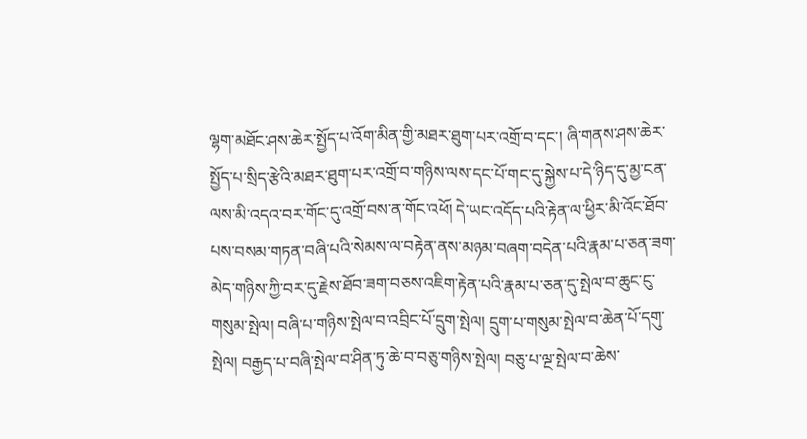ལྷག་མཐོང་ཤས་ཆེར་སྤྱོད་པ་འོག་མིན་གྱི་མཐར་ཐུག་པར་འགྲོ་བ་དང་། ཞི་གནས་ཤས་ཆེར་སྤྱོད་པ་སྲིད་རྩེའི་མཐར་ཐུག་པར་འགྲོ་བ་གཉིས་ལས་དང་པོ་གང་དུ་སྐྱེས་པ་དེ་ཉིད་དུ་མྱ་ངན་ལས་མི་འདའ་བར་གོང་དུ་འགྲོ་བས་ན་གོང་འཕོ། དེ་ཡང་འདོད་པའི་རྟེན་ལ་ཕྱིར་མི་འོང་ཐོབ་པས་བསམ་གཏན་བཞི་པའི་སེམས་ལ་བརྟེན་ནས་མཉམ་བཞག་བདེན་པའི་རྣམ་པ་ཅན་ཟག་མེད་གཉིས་ཀྱི་བར་དུ་རྗེས་ཐོབ་ཟག་བཅས་འཇིག་རྟེན་པའི་རྣམ་པ་ཅན་དུ་སྤེལ་བ་ཆུང་ངུ་གསུམ་སྤེལ། བཞི་པ་གཉིས་སྤེལ་བ་འབྲིང་པོ་དྲུག་སྤེལ། དྲུག་པ་གསུམ་སྤེལ་བ་ཆེན་པོ་དགུ་སྤེལ། བརྒྱད་པ་བཞི་སྤེལ་བ་ཤིན་ཏུ་ཆེ་བ་བཅུ་གཉིས་སྤེལ། བཅུ་པ་ལྔ་སྤེལ་བ་ཆེས་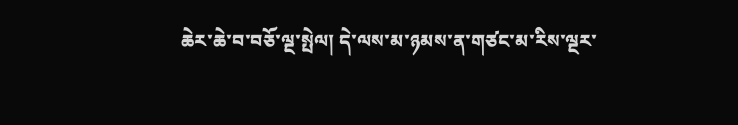ཆེར་ཆེ་བ་བཅོ་ལྔ་སྤེལ། དེ་ལས་མ་ཉམས་ན་གཙང་མ་རིས་ལྔར་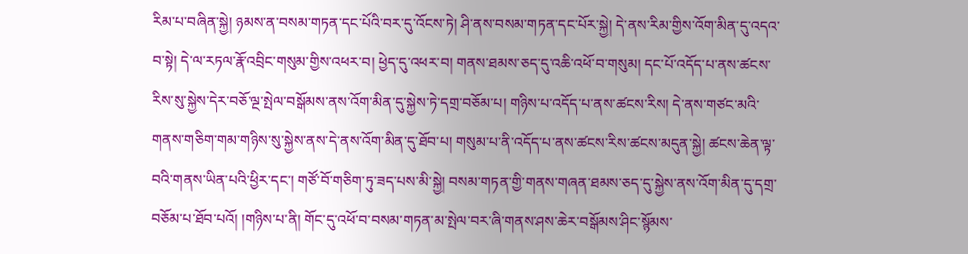རིམ་པ་བཞིན་སྐྱེ། ཉམས་ན་བསམ་གཏན་དང་པོའི་བར་དུ་འོངས་ཏེ། ཤི་ནས་བསམ་གཏན་དང་པོར་སྐྱེ། དེ་ནས་རིམ་གྱིས་འོག་མིན་དུ་འདའ་བ་སྟེ། དེ་ལ་རཏལ་རྣོ་འབྲིང་གསུམ་གྱིས་འཕར་བ། ཕྱེད་དུ་འཕར་བ། གནས་ཐམས་ཅད་དུ་འཆི་འཕོ་བ་གསུམ། དང་པོ་འདོད་པ་ནས་ཚངས་རིས་སུ་སྐྱེས་དེར་བཅོ་ལྔ་སྤེལ་བསྒོམས་ནས་འོག་མིན་དུ་སྐྱེས་ཏེ་དགྲ་བཅོམ་པ། གཉིས་པ་འདོད་པ་ནས་ཚངས་རིས། དེ་ནས་གཙང་མའི་གནས་གཅིག་གམ་གཉིས་སུ་སྐྱེས་ནས་དེ་ནས་འོག་མིན་དུ་ཐོབ་པ། གསུམ་པ་ནི་འདོད་པ་ནས་ཚངས་རིས་ཚངས་མདུན་སྐྱེ། ཚངས་ཆེན་ལྟ་བའི་གནས་ཡིན་པའི་ཕྱིར་དང་། གཙོ་བོ་གཅིག་ཏུ་ཟད་པས་མི་སྐྱེ། བསམ་གཏན་གྱི་གནས་གཞན་ཐམས་ཅད་དུ་སྐྱེས་ནས་འོག་མིན་དུ་དགྲ་བཅོམ་པ་ཐོབ་པའོ། །གཉིས་པ་ནི། གོང་དུ་འཕོ་བ་བསམ་གཏན་མ་སྤེལ་བར་ཞི་གནས་ཤས་ཆེར་བསྒོམས་ཤིང་སྙོམས་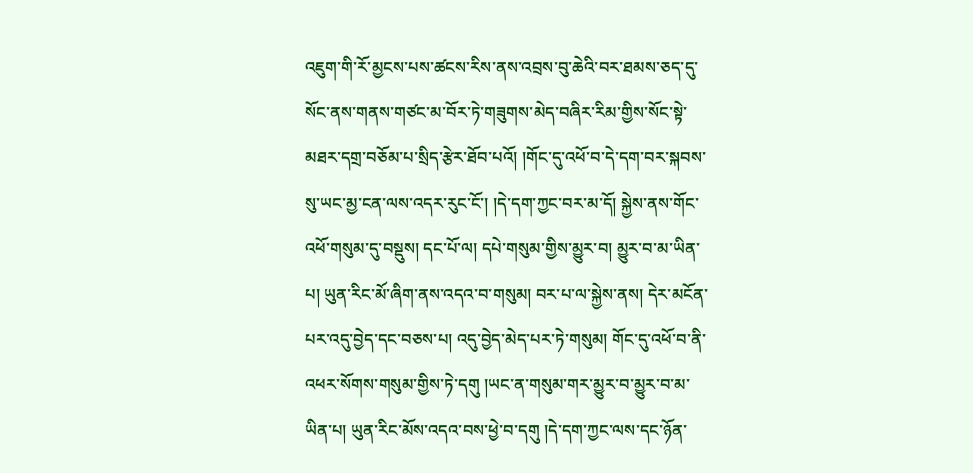འཇུག་གི་རོ་མྱངས་པས་ཚངས་རིས་ནས་འབྲས་བུ་ཆེའི་བར་ཐམས་ཅད་དུ་སོང་ནས་གནས་གཙང་མ་བོར་ཏེ་གཟུགས་མེད་བཞིར་རིམ་གྱིས་སོང་སྟེ་མཐར་དགྲ་བཅོམ་པ་སྲིད་རྩེར་ཐོབ་པའོ། །གོང་དུ་འཕོ་བ་དེ་དག་བར་སྐབས་སུ་ཡང་མྱ་ངན་ལས་འདར་རུང་ངོ་། །དེ་དག་ཀྱང་བར་མ་དོ། སྐྱེས་ནས་གོང་འཕོ་གསུམ་དུ་བསྡུས། དང་པོ་ལ། དཔེ་གསུམ་གྱིས་མྱུར་བ། མྱུར་བ་མ་ཡིན་པ། ཡུན་རིང་མོ་ཞིག་ནས་འདའ་བ་གསུམ། བར་པ་ལ་སྐྱེས་ནས། དེར་མངོན་པར་འདུ་བྱེད་དང་བཅས་པ། འདུ་བྱེད་མེད་པར་ཏེ་གསུམ། གོང་དུ་འཕོ་བ་ནི་འཕར་སོགས་གསུམ་གྱིས་ཏེ་དགུ །ཡང་ན་གསུམ་གར་མྱུར་བ་མྱུར་བ་མ་ཡིན་པ། ཡུན་རིང་མོས་འདའ་བས་ཕྱེ་བ་དགུ །དེ་དག་ཀྱང་ལས་དང་ཉོན་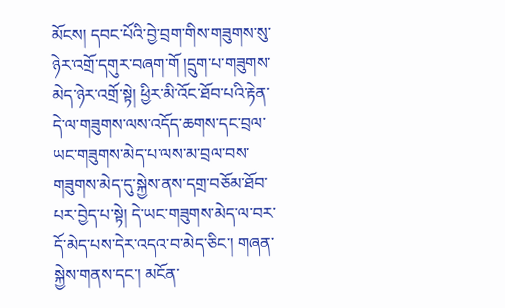མོངས། དབང་པོའི་བྱེ་བྲག་གིས་གཟུགས་སུ་ཉེར་འགྲོ་དགུར་བཞག་གོ །དྲུག་པ་གཟུགས་མེད་ཉེར་འགྲོ་སྟེ། ཕྱིར་མི་འོང་ཐོབ་པའི་རྟེན་དེ་ལ་གཟུགས་ལས་འདོད་ཆགས་དང་བྲལ་ཡང་གཟུགས་མེད་པ་ལས་མ་བྲལ་བས་གཟུགས་མེད་དུ་སྐྱེས་ནས་དགྲ་བཅོམ་ཐོབ་པར་བྱེད་པ་སྟེ། དེ་ཡང་གཟུགས་མེད་ལ་བར་དོ་མེད་པས་དེར་འདའ་བ་མེད་ཅིང་། གཞན་སྐྱེས་གནས་དང་། མངོན་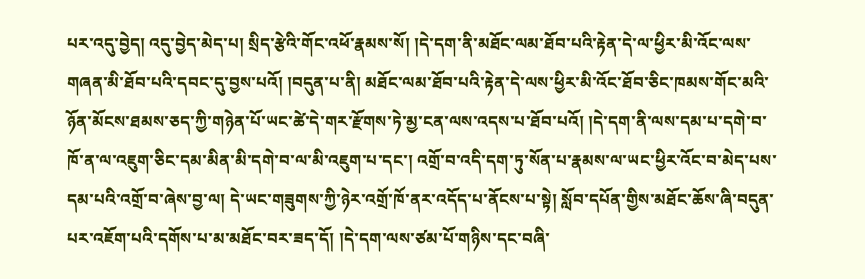པར་འདུ་བྱེད། འདུ་བྱེད་མེད་པ། སྲིད་རྩེའི་གོང་འཕོ་རྣམས་སོ། །དེ་དག་ནི་མཐོང་ལམ་ཐོབ་པའི་རྟེན་དེ་ལ་ཕྱིར་མི་འོང་ལས་གཞན་མི་ཐོབ་པའི་དབང་དུ་བྱས་པའོ། །བདུན་པ་ནི། མཐོང་ལམ་ཐོབ་པའི་རྟེན་དེ་ལས་ཕྱིར་མི་འོང་ཐོབ་ཅིང་ཁམས་གོང་མའི་ཉོན་མོངས་ཐམས་ཅད་ཀྱི་གཉེན་པོ་ཡང་ཚེ་དེ་གར་རྫོགས་ཏེ་མྱ་ངན་ལས་འདས་པ་ཐོབ་པའོ། །དེ་དག་ནི་ལས་དམ་པ་དགེ་བ་ཁོ་ན་ལ་འཇུག་ཅིང་དམ་མིན་མི་དགེ་བ་ལ་མི་འཇུག་པ་དང་། འགྲོ་བ་འདི་དག་ཏུ་སོན་པ་རྣམས་ལ་ཡང་ཕྱིར་འོང་བ་མེད་པས་དམ་པའི་འགྲོ་བ་ཞེས་བྱ་ལ། དེ་ཡང་གཟུགས་ཀྱི་ཉེར་འགྲོ་ཁོ་ནར་འདོད་པ་ནོངས་པ་སྟེ། སློབ་དཔོན་གྱིས་མཐོང་ཆོས་ཞི་བདུན་པར་འཇོག་པའི་དགོས་པ་མ་མཐོང་བར་ཟད་དོ། །དེ་དག་ལས་ཙམ་པོ་གཉིས་དང་བཞི་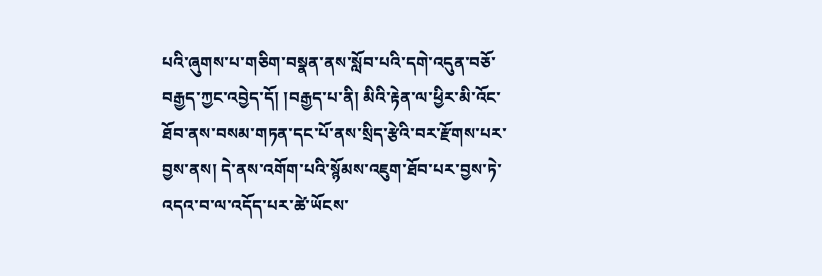པའི་ཞུགས་པ་གཅིག་བསྣན་ནས་སློབ་པའི་དགེ་འདུན་བཅོ་བརྒྱད་ཀྱང་འབྱེད་དོ། །བརྒྱད་པ་ནི། མིའི་རྟེན་ལ་ཕྱིར་མི་འོང་ཐོབ་ནས་བསམ་གཏན་དང་པོ་ནས་སྲིད་རྩེའི་བར་རྫོགས་པར་བྱས་ནས། དེ་ནས་འགོག་པའི་སྙོམས་འཇུག་ཐོབ་པར་བྱས་ཏེ་འདའ་བ་ལ་འདོད་པར་ཚེ་ཡོངས་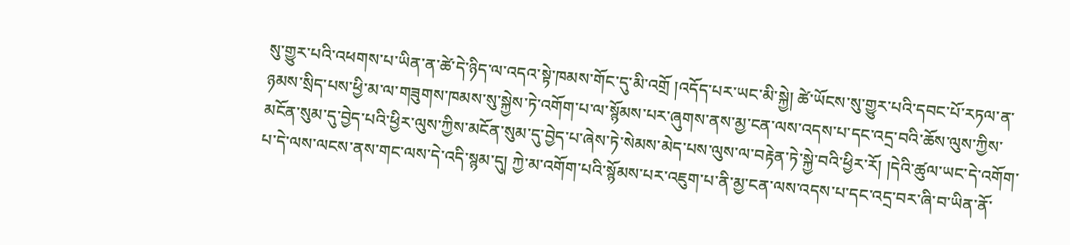སུ་གྱུར་པའི་འཕགས་པ་ཡིན་ན་ཚེ་དེ་ཉིད་ལ་འདའ་སྟེ་ཁམས་གོང་དུ་མི་འགྲོ །འདོད་པར་ཡང་མི་སྐྱེ། ཚེ་ཡོངས་སུ་གྱུར་པའི་དབང་པོ་རཏལ་ན་ཉམས་སྲིད་པས་ཕྱི་མ་ལ་གཟུགས་ཁམས་སུ་སྐྱེས་ཏེ་འགོག་པ་ལ་སྙོམས་པར་ཞུགས་ནས་མྱ་ངན་ལས་འདས་པ་དང་འདྲ་བའི་ཆོས་ལུས་ཀྱིས་མངོན་སུམ་དུ་བྱེད་པའི་ཕྱིར་ལུས་ཀྱིས་མངོན་སུམ་དུ་བྱེད་པ་ཞེས་ཏེ་སེམས་མེད་པས་ལུས་ལ་བརྟེན་ཏེ་སྐྱེ་བའི་ཕྱིར་རོ། །དེའི་ཚུལ་ཡང་དེ་འགོག་པ་དེ་ལས་ལངས་ནས་གང་ལས་དེ་འདི་སྙམ་དུ། ཀྱེ་མ་འགོག་པའི་སྙོམས་པར་འཇུག་པ་ནི་མྱ་ངན་ལས་འདས་པ་དང་འདྲ་བར་ཞི་བ་ཡིན་ནོ་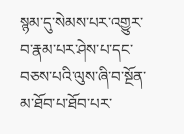སྙམ་དུ་སེམས་པར་འགྱུར་བ་རྣམ་པར་ཤེས་པ་དང་བཅས་པའི་ལུས་ཞི་བ་སྔོན་མ་ཐོབ་པ་ཐོབ་པར་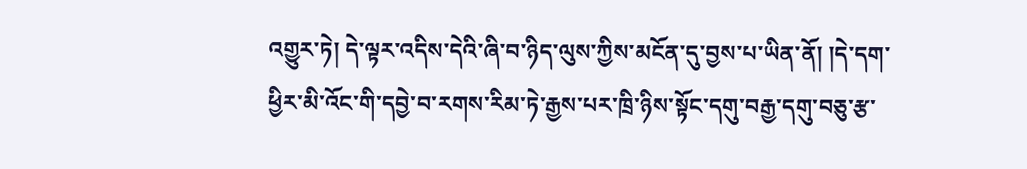འགྱུར་ཏེ། དེ་ལྟར་འདིས་དེའི་ཞི་བ་ཉིད་ལུས་ཀྱིས་མངོན་དུ་བྱས་པ་ཡིན་ནོ། །དེ་དག་ཕྱིར་མི་འོང་གི་དབྱེ་བ་རགས་རིམ་ཏེ་རྒྱས་པར་ཁྲི་ཉིས་སྟོང་དགུ་བརྒྱ་དགུ་བཅུ་རྩ་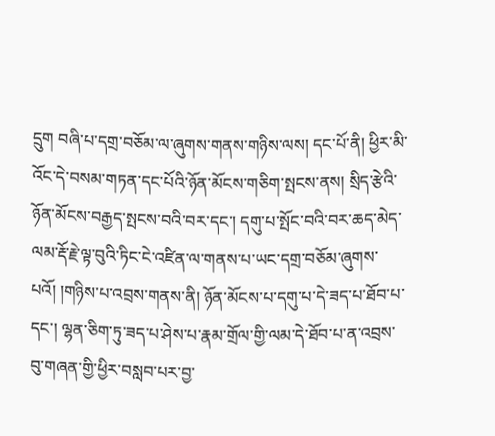དྲུག བཞི་པ་དགྲ་བཅོམ་ལ་ཞུགས་གནས་གཉིས་ལས། དང་པོ་ནི། ཕྱིར་མི་འོང་དེ་བསམ་གཏན་དང་པོའི་ཉོན་མོངས་གཅིག་སྤངས་ནས། སྲིད་རྩེའི་ཉོན་མོངས་བརྒྱད་སྤངས་བའི་བར་དང་། དགུ་པ་སྤོང་བའི་བར་ཆད་མེད་ལམ་རྡོ་རྗེ་ལྟ་བུའི་ཏིང་ངེ་འཛིན་ལ་གནས་པ་ཡང་དགྲ་བཅོམ་ཞུགས་པའོ། །གཉིས་པ་འབྲས་གནས་ནི། ཉོན་མོངས་པ་དགུ་པ་དེ་ཟད་པ་ཐོབ་པ་དང་། ལྷན་ཅིག་ཏུ་ཟད་པ་ཤེས་པ་རྣམ་གྲོལ་གྱི་ལམ་དེ་ཐོབ་པ་ན་འབྲས་བུ་གཞན་གྱི་ཕྱིར་བསླབ་པར་བྱ་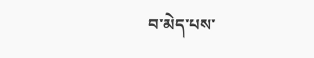བ་མེད་པས་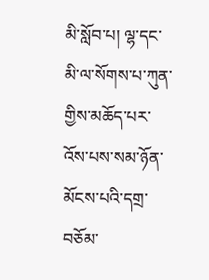མི་སློབ་པ། ལྷ་དང་མི་ལ་སོགས་པ་ཀུན་གྱིས་མཆོད་པར་འོས་པས་སམ་ཉོན་མོངས་པའི་དགྲ་བཅོམ་